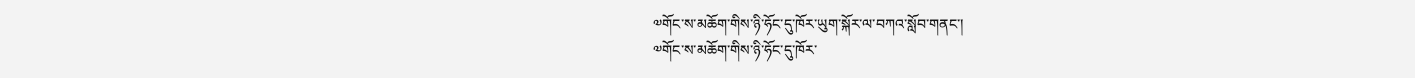༧གོང་ས་མཆོག་གིས་ཉི་ཧོང་དུ་ཁོར་ཡུག་སྐོར་ལ་བཀའ་སློབ་གནང་།
༧གོང་ས་མཆོག་གིས་ཉི་ཧོང་དུ་ཁོར་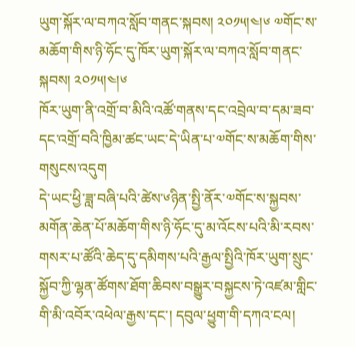ཡུག་སྐོར་ལ་བཀའ་སློབ་གནང་སྐབས། ༢༠༡༥།༤།༦ ༧གོང་ས་མཆོག་གིས་ཉི་ཧོང་དུ་ཁོར་ཡུག་སྐོར་ལ་བཀའ་སློབ་གནང་སྐབས། ༢༠༡༥།༤།༦
ཁོར་ཡུག་ནི་འགྲོ་བ་མིའི་འཚོ་གནས་དང་འབྲེལ་བ་དམ་ཟབ་དང་འགྲོ་བའི་ཁྱིམ་ཚང་ཡང་དེ་ཡིན་པ་༧གོང་ས་མཆོག་གིས་གསུངས་འདུག
དེ་ཡང་ཕྱི་ཟླ་བཞི་པའི་ཚེས་༦ཉིན་སྤྱི་ནོར་༧གོང་ས་སྐྱབས་མགོན་ཆེན་པོ་མཆོག་གིས་ཉི་ཧོང་དུ་མ་འོངས་པའི་མི་རབས་གསར་པ་ཚོའི་ཆེད་དུ་དམིགས་པའི་རྒྱལ་སྤྱིའི་ཁོར་ཡུག་སྲུང་སྐྱོབ་ཀྱི་ལྷན་ཚོགས་ཐོག་ཆིབས་བསྒྱུར་བསྐྱངས་ཏེ་འཛམ་གླིང་གི་མི་འབོར་འཕེལ་རྒྱས་དང་། དབུལ་ཕྱུག་གི་དཀའ་ངལ།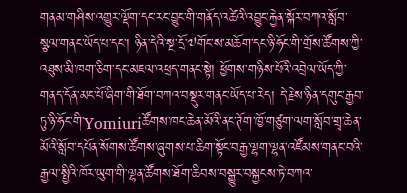གནམ་གཤིས་འགྱུར་ལྡོག་དང་རང་བྱུང་གི་གནོད་འཚེའི་འབྱུང་རྐྱེན་སྐོར་བཀའ་སློབ་སྩལ་གནང་ཡོད་པ་དང་། ཉིན་དེའི་སྔ་དྲོ་༧གོང་ས་མཆོག་དང་ཉི་ཧོང་གི་གྲོས་ཚོགས་ཀྱི་འཐུས་མི་ཁག་ཅིག་དང་མཇལ་འཕྲད་གནང་སྟེ། ཕྱོགས་གཉིས་པོའི་འབྲེལ་ཡོད་ཀྱི་གནད་དོན་མང་པོ་ཞིག་གི་ཐོག་བཀའ་བསྡུར་གནང་ཡོད་པ་རེད། དེ་རྗེས་ཉིན་དགུང་རྒྱབ་ཏུ་ཉི་ཧོང་གི་Yomiuriཚོགས་ཁང་ཆེན་མོའི་ནང་ཊོག་ཁྱོ་གཙུག་ལག་སློབ་གྲྭ་ཆེན་མོའི་སློབ་དཔོན་སོགས་ཚོགས་ཞུགས་པ་ཆིག་སྟོང་བརྒྱ་ལྷག་ལྷན་འཛོམས་གནང་བའི་རྒྱལ་སྤྱིའི་ཁོར་ཡུག་གི་ལྷན་ཚོགས་ཐོག་ཆིབས་བསྒྱུར་བསྐྱངས་ཏེ་བཀའ་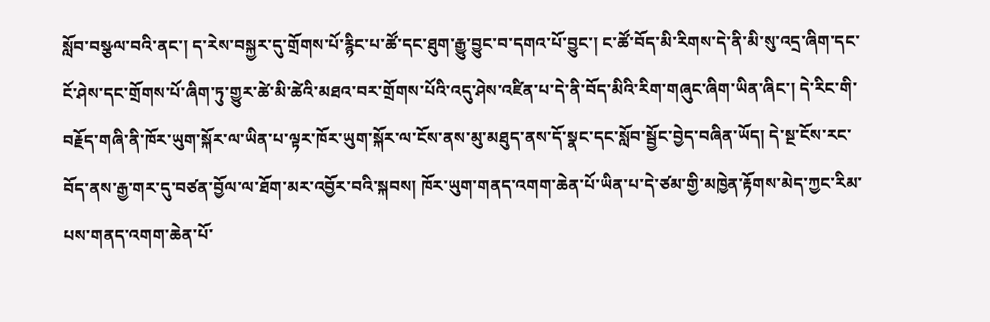སློབ་བསྩལ་བའི་ནང་། ད་རེས་བསྐྱར་དུ་གྲོགས་པོ་རྙིང་པ་ཚོ་དང་ཐུག་རྒྱུ་བྱུང་བ་དགའ་པོ་བྱུང་། ང་ཚོ་བོད་མི་རིགས་དེ་ནི་མི་སུ་འདྲ་ཞིག་དང་ངོ་ཤེས་དང་གྲོགས་པོ་ཞིག་ཏུ་གྱུར་ཚེ་མི་ཚེའི་མཐའ་བར་གྲོགས་པོའི་འདུ་ཤེས་འཛིན་པ་དེ་ནི་བོད་མིའི་རིག་གཞུང་ཞིག་ཡིན་ཞིང་། དེ་རིང་གི་བརྗོད་གཞི་ནི་ཁོར་ཡུག་སྐོར་ལ་ཡིན་པ་ལྟར་ཁོར་ཡུག་སྐོར་ལ་ངོས་ནས་མུ་མཐུད་ནས་དོ་སྣང་དང་སློབ་སྦྱོང་བྱེད་བཞིན་ཡོད། དེ་སྔ་ངོས་རང་བོད་ནས་རྒྱ་གར་དུ་བཙན་བྱོལ་ལ་ཐོག་མར་འབྱོར་བའི་སྐབས། ཁོར་ཡུག་གནད་འགག་ཆེན་པོ་ཡིན་པ་དེ་ཙམ་གྱི་མཁྱེན་རྟོགས་མེད་ཀྱང་རིམ་པས་གནད་འགག་ཆེན་པོ་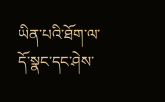ཡིན་པའི་ཐོག་ལ་དོ་སྣང་དང་ཤེས་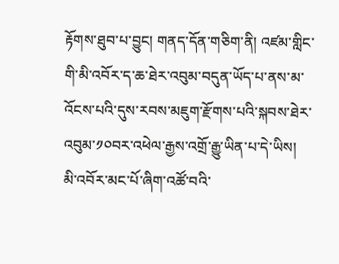རྟོགས་ཐུབ་པ་བྱུང། གནད་དོན་གཅིག་ནི། འཛམ་གླིང་གི་མི་འབོར་ད་ཆ་ཐེར་འབུམ་བདུན་ཡོད་པ་ནས་མ་འོངས་པའི་དུས་རབས་མཇུག་རྫོགས་པའི་སྐབས་ཐེར་འབུམ་༡༠བར་འཕེལ་རྒྱས་འགྲོ་རྒྱུ་ཡིན་པ་དེ་ཡིས། མི་འབོར་མང་པོ་ཞིག་འཚོ་བའི་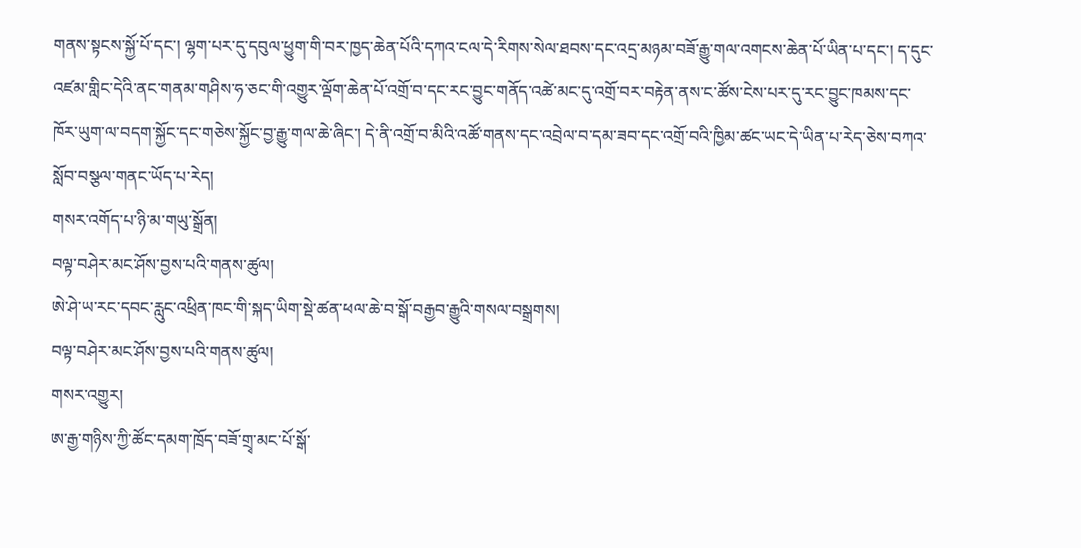གནས་སྟངས་སྐྱོ་པོ་དང་། ལྷག་པར་དུ་དབུལ་ཕྱུག་གི་བར་ཁྱད་ཆེན་པོའི་དཀའ་ངལ་དེ་རིགས་སེལ་ཐབས་དང་འདྲ་མཉམ་བཟོ་རྒྱུ་གལ་འགངས་ཆེན་པོ་ཡིན་པ་དང་། ད་དུང་འཛམ་གླིང་དེའི་ནང་གནམ་གཤིས་ཧ་ཅང་གི་འགྱུར་ལྡོག་ཆེན་པོ་འགྲོ་བ་དང་རང་བྱུང་གནོད་འཚེ་མང་དུ་འགྲོ་བར་བརྟེན་ནས་ང་ཚོས་ངེས་པར་དུ་རང་བྱུང་ཁམས་དང་ཁོར་ཡུག་ལ་བདག་སྐྱོང་དང་གཅེས་སྐྱོང་བྱ་རྒྱུ་གལ་ཆེ་ཞིང་། དེ་ནི་འགྲོ་བ་མིའི་འཚོ་གནས་དང་འབྲེལ་བ་དམ་ཟབ་དང་འགྲོ་བའི་ཁྱིམ་ཚང་ཡང་དེ་ཡིན་པ་རེད་ཅེས་བཀའ་སློབ་བསྩལ་གནང་ཡོད་པ་རེད།
གསར་འགོད་པ་ཉི་མ་གཡུ་སྒྲོན།
བལྟ་བཤེར་མང་ཤོས་བྱས་པའི་གནས་ཚུལ།
ཨེ་ཤེ་ཡ་རང་དབང་རླུང་འཕྲིན་ཁང་གི་སྐད་ཡིག་སྡེ་ཚན་ཕལ་ཆེ་བ་སྒོ་བརྒྱབ་རྒྱུའི་གསལ་བསྒྲགས།
བལྟ་བཤེར་མང་ཤོས་བྱས་པའི་གནས་ཚུལ།
གསར་འགྱུར།
ཨ་རྒྱ་གཉིས་ཀྱི་ཚོང་དམག་ཁྲོད་བཟོ་གྲྭ་མང་པོ་སྒོ་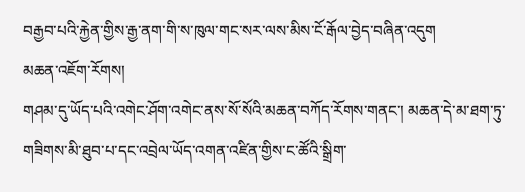བརྒྱབ་པའི་རྐྱེན་གྱིས་རྒྱ་ནག་གི་ས་ཁུལ་གང་སར་ལས་མིས་ངོ་རྒོལ་བྱེད་བཞིན་འདུག
མཆན་འཇོག་རོགས།
གཤམ་དུ་ཡོད་པའི་འགེང་ཤོག་འགེང་ནས་སོ་སོའི་མཆན་བཀོད་རོགས་གནང་། མཆན་དེ་མ་ཐག་ཏུ་གཟིགས་མི་ཐུབ་པ་དང་འབྲེལ་ཡོད་འགན་འཛིན་གྱིས་ང་ཚོའི་སྒྲིག་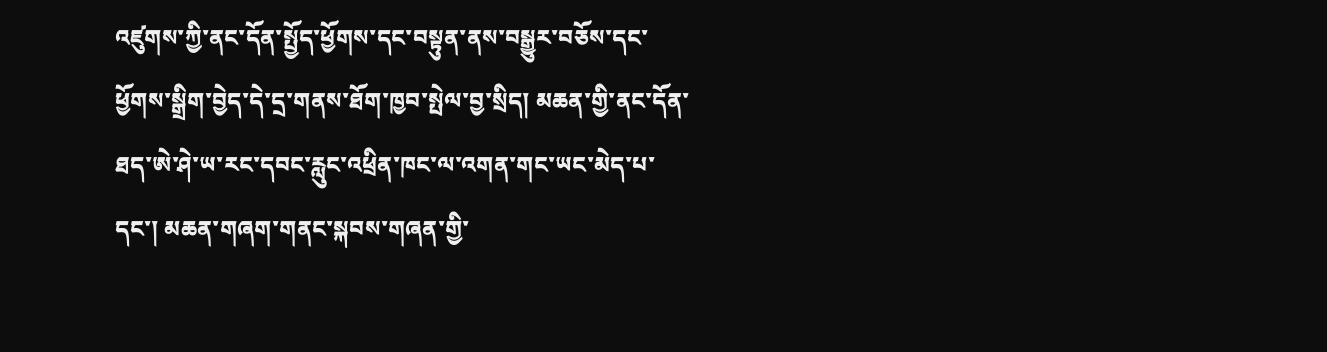འཛུགས་ཀྱི་ནང་དོན་སྤྱོད་ཕྱོགས་དང་བསྟུན་ནས་བསྒྱུར་བཅོས་དང་ཕྱོགས་སྒྲིག་བྱེད་དེ་དྲ་གནས་ཐོག་ཁྱབ་སྤེལ་བྱ་སྲིད། མཆན་གྱི་ནང་དོན་ཐད་ཨེ་ཤེ་ཡ་རང་དབང་རླུང་འཕྲིན་ཁང་ལ་འགན་གང་ཡང་མེད་པ་དང་། མཆན་གཞག་གནང་སྐབས་གཞན་གྱི་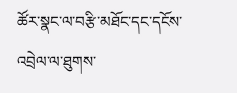ཚོར་སྣང་ལ་བརྩི་མཐོང་དང་དངོས་འབྲེལ་ལ་ཐུགས་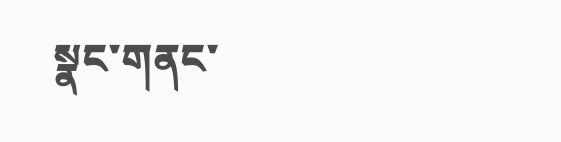སྣང་གནང་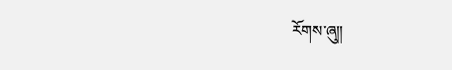རོགས་ཞུ༎